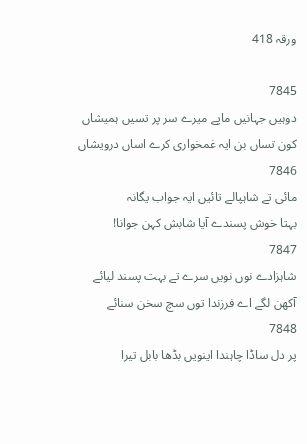ورقہ 418

7845
دوہیں جہانیں ماپے میرے سر پر تسیں ہمیشاں
کون تساں بن ایہ غمخواری کرے اساں درویشاں
7846
مائی تے شاہپالے تائیں ایہ جواب یگانہ
بہتا خوش پسندے آیا شابش کہن جوانا!
7847
شاہزادے نوں نویں سرے تے بہت پسند لیائے
آکھن لگے اے فرزندا توں سچ سخن سنائے
7848
پر دل ساڈا چاہندا اینویں بڈھا بابل تیرا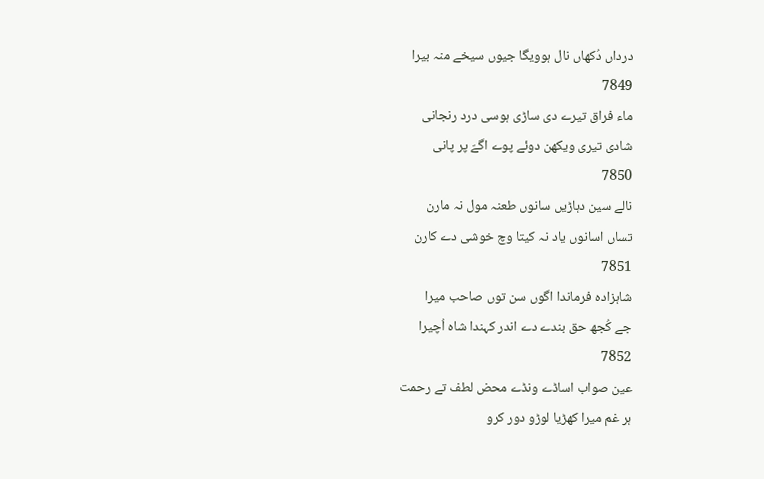درداں دُکھاں نال ہوویگا جیوں سیخے منہ بیرا
7849
ماء فراق تیرے دی ساڑی ہوسی درد رنجانی
شادی تیری ویکھن دوئے پوے اگےّ پر پانی
7850
نالے سین دہاڑیں سانوں طعنہ مول نہ مارن
تساں اسانوں یاد نہ کیتا وچ خوشی دے کارن
7851
شاہزادہ فرماندا اگوں سن توں صاحب میرا
جے کُجھ حق بندے دے اندر کہندا شاہ اُچیرا
7852
عین صواب اساڈے ونڈے محض لطف تے رحمت
ہر غم میرا کھڑیا لوڑو دور کرو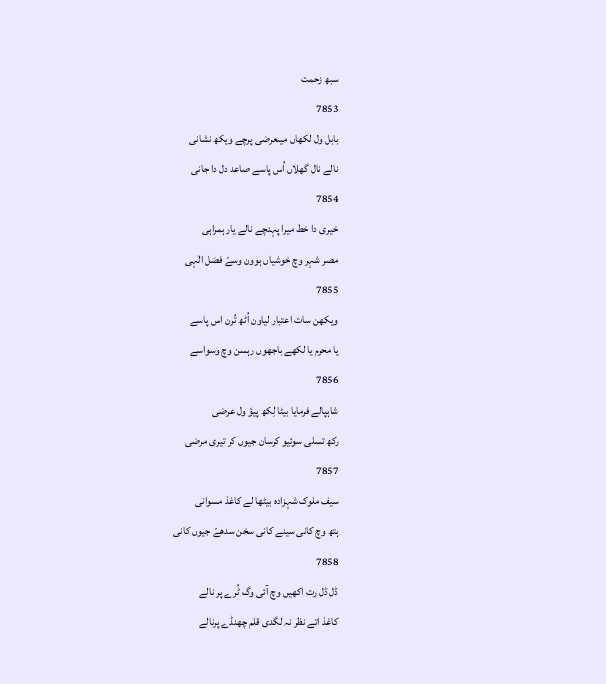سبھ زحمت
7853
بابل ول لکھاں میںعرضی پرچے ویکھ نشانی
نالے نال گھلاں اُس پاسے صاعد دل دا جانی
7854
خیری دا خط میرا پہنچے نالے یار ہمراہی
مصر شہر وچ خوشیاں ہوون وسےّ فضل الٰہی
7855
ویکھن سات اعتبار لیاون اُٹھ تُرن اس پاسے
یا محرم یا لکھے باجھوں رہسن وچ وسواسے
7856
شاہپالے فرمایا بیٹا لِکھ پیؤ ول عرضی
رکھ تسلی سوئیو کرسان جیوں کر تیری مرضی
7857
سیف ملوک شہزادہ بیٹھا لے کاغذ مسوانی
ہتھ وچ کانی سینے کانی سخن سدھےّ جیوں کانی
7858
ڈل ڈل رت اکھیں وچ آئی وگ ٹُرے پر نالے
کاغذ اتے نظر نہ لگدی قلم چھنڈے پرنالے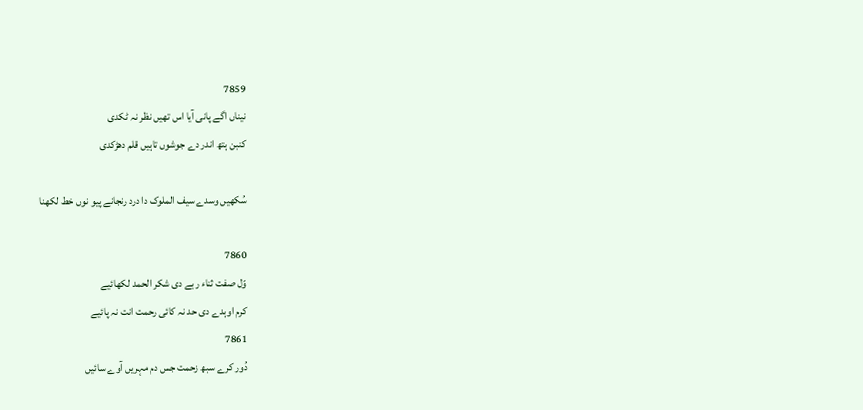7859
نیناں اگے پانی آیا اس تھیں نظر نہ ٹکدی
کنبن ہتھ اندر دے جوشوں تاہیں قلم دھڑکدی

سُکھیں وسدے سیف الملوک دا درد رنجانے پیو نوں خط لکھنا

7860
وّل صفت ثناء ربے دی شکر الحمد لکھائیے
کرم اوہدے دی حد نہ کائی رحمت انت نہ پائیے
7861
دُور کرے سبھ زحمت جس دم مہریں آوے سائیں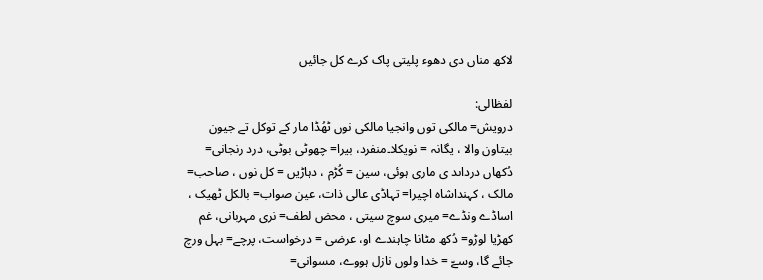لاکھ مناں دی دھوء پلیتی پاک کرے کل جائیں

لفظالی:
درویش= مالکی توں وانجیا مالکی نوں ٹھُڈا مار کے توکل تے جیون بیتاون والا ، یگانہ = نویکلا۔منفرد، بیرا= چھوٹی بوٹی، درد رنجانی= دُکھاں درداںد ی ماری ہوئی، سین = کُڑم ، دہاڑیں = کل نوں ، صاحب= مالک ، کہنداشاہ اچیرا= تہاڈی عالی ذات، عین صواب= بالکل ٹھیک ، اساڈے ونڈے= میری سوچ سیتی ، محض لطف= نری مہربانی، غم کھڑیا لوڑو= دُکھ مٹانا چاہندے او، عرضی = درخواست، پرچے= بہل ورچ جائے گا، وسےّ = خدا ولوں نازل ہووے، مسوانی=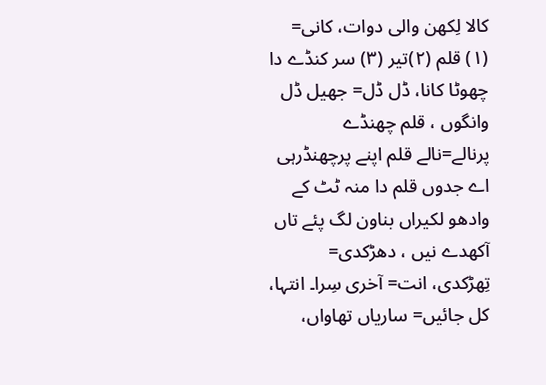کالا لِکھن والی دوات، کانی= (١) قلم (٢)تیر (٣) سر کنڈے دا چھوٹا کانا، ڈل ڈل= جھیل ڈل وانگوں ، قلم چھنڈے پرنالے=نالے قلم اپنے پرچھنڈرہی اے جدوں قلم دا منہ ٹٹ کے وادھو لکیراں بناون لگ پئے تاں آکھدے نیں ، دھڑکدی= تِھڑکدی، انت= آخری سِرا۔ انتہا، کل جائیں= ساریاں تھاواں،